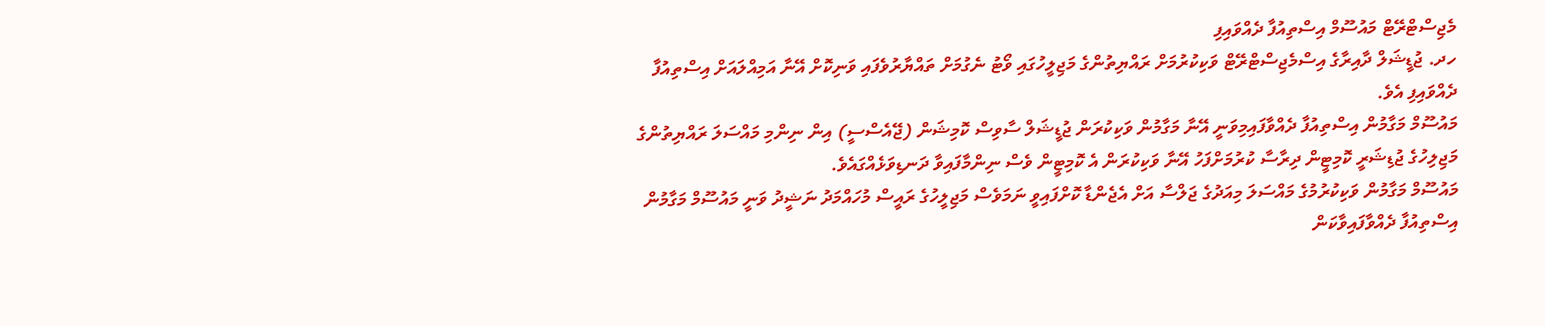މެޖިސްޓްރޭޓް މައުސޫމް އިސްތިއުފާ ދެއްވައިފި
ހދ. ޖުޑީޝަލް ދާއިރާގެ އިސްމެޖިސްޓްރޭޓް ވަކިކުރުމަށް ރައްޔިތުންގެ މަޖިލީހުގައި ވޯޓު ނެގުމަށް ތައްޔާރުވެފައި ވަނިކޮށް އޭނާ އަމިއްލައަށް އިސްތިއުފާ ދެއްވައިފި އެވެ.
މައުސޫމް މަގާމުން އިސްތިއުފާ ދެއްވާފައިމިވަނީ އޭނާ މަގާމުން ވަކިކުރަން ޖުޑީޝަލް ސާވިސް ކޮމިޝަން (ޖޭއެސްސީ) އިން ނިންމި މައްސަލަ ރައްޔިތުންގެ މަޖިލިހުގެ ޖުޑިޝަރީ ކޮމިޓީން ދިރާސާ ކުރުމަށްފަހު އޭނާ ވަކިކުރަން އެ ކޮމިޓީން ވެސް ނިންމާފައިވާ ދަނޑިވަޅެއްގައެވެ.
މައުސޫމް މަގާމުން ވަކިކުރުމުގެ މައްސަލަ މިއަދުގެ ޖަލްސާ އަށް އެޖެންޑާ ކޮށްފައިވީ ނަމަވެސް މަޖިލީހުގެ ރައީސް މުހައްމަދު ނަޝީދު ވަނީ މައުސޫމް މަގާމުން އިސްތިއުފާ ދެއްވާފައިވާކަން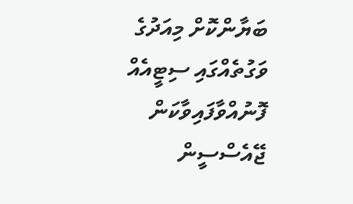ބަޔާންކޮށް މިއަދުގެ ވަގުތެއްގައި ސިޓީއެއް ފޮނުއްވާފައިވާކަން ޖޭއެސްސީން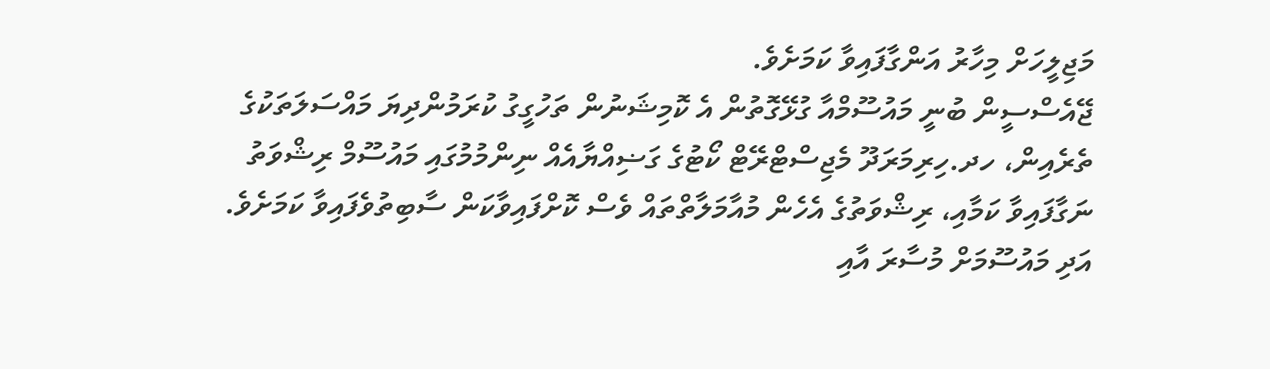މަޖިލީހަށް މިހާރު އަންގާފައިވާ ކަމަށެވެ.
ޖޭއެސްސީން ބުނީ މައުސޫމްއާ ގުޅޭގޮތުން އެ ކޮމިޝަނުން ތަހުގީގު ކުރަމުންދިޔަ މައްސަލަތަކުގެ ތެރެއިން، ހދ.ހިރިމަރަދޫ މެޖިސްޓްރޭޓް ކޯޓުގެ ގަޟިއްޔާއެއް ނިންމުމުގައި މައުސޫމް ރިޝްވަތު ނަގާފައިވާ ކަމާއި، ރިޝްވަތުގެ އެހެން މުއާމަލާތްތައް ވެސް ކޮށްފައިވާކަން ސާބިތުވެފައިވާ ކަމަށެވެ.
އަދި މައުސޫމަށް މުސާރަ އާއި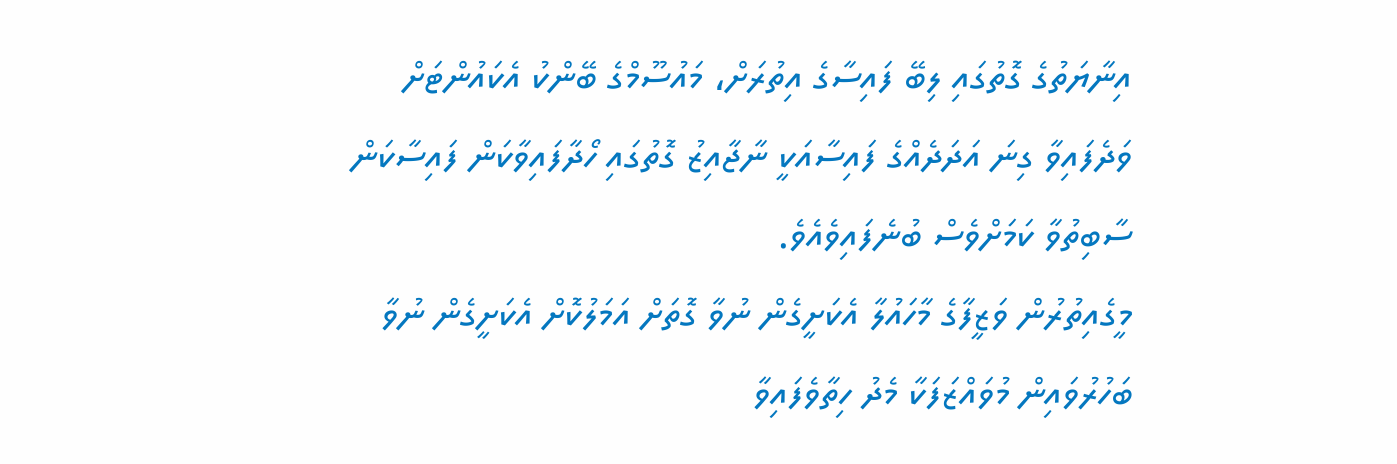އިނާޔަތުގެ ގޮތުގައި ލިބޭ ފައިސާގެ އިތުރަށް، މައުސޫމްގެ ބޭންކު އެކައުންޓަށް ވަދެފައިވާ ގިނަ އަދަދެއްގެ ފައިސާއަކީ ނާޖާއިޒު ގޮތުގައި ހޯދާފައިވާކަން ފައިސާކަން ސާބިތުވާ ކަމަށްވެސް ބުނެފައިވެއެވެ.
މީގެއިތުރުން ވަޒީފާގެ މާހައުލާ އެކަށީގެން ނުވާ ގޮތަށް އަމަލުކޮށް އެކަށީގެން ނުވާ ބަހުރުވައިން މުވައްޒަފަކާ މެދު ހިތާވެފައިވާ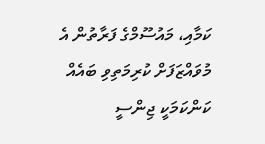ކަމާއި، މައުސޫމްގެ ފަރާތުން އެ މުވައްޒަފަށް ކުރިމަތިވި ބައެއް ކަންކަމަކީ ޖިންސީ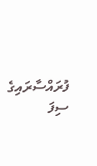ފުރައްސާރައިގެ ސިފަ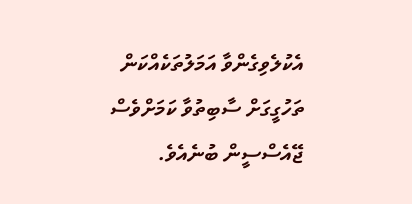އެކުލެވިގެންވާ އަމަލުތަކެއްކަން ތަހުގީގަށް ސާބިތުވާ ކަމަށްވެސް ޖޭއެސްސީން ބުނެއެވެ.